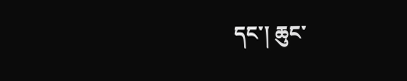དང་། ཆུང་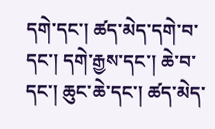དགེ་དང་། ཚད་མེད་དགེ་བ་དང་། དགེ་རྒྱས་དང་། ཆེ་བ་དང་། ཆུང་ཆེ་དང་། ཚད་མེད་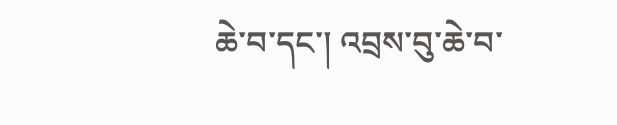ཆེ་བ་དང་། འབྲས་བུ་ཆེ་བ་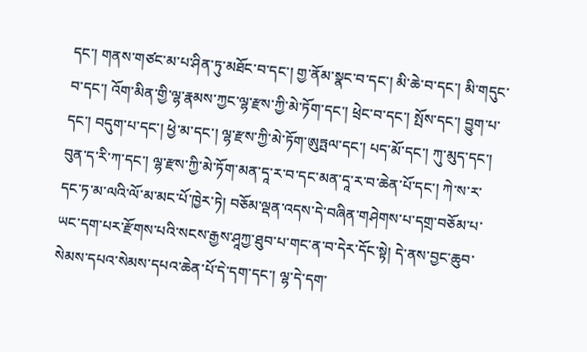དང་། གནས་གཙང་མ་པ་ཤིན་ཏུ་མཐོང་བ་དང་། གྱ་ནོམ་སྣང་བ་དང་། མི་ཆེ་བ་དང་། མི་གདུང་བ་དང་། འོག་མིན་གྱི་ལྷ་རྣམས་ཀྱང་ལྷ་རྫས་ཀྱི་མེ་ཏོག་དང་། ཕྲེང་བ་དང་། སྤོས་དང་། བྱུག་པ་དང་། བདུག་པ་དང་། ཕྱེ་མ་དང་། ལྷ་རྫས་ཀྱི་མེ་ཏོག་ཨུཏྤལ་དང་། པད་མོ་དང་། ཀུ་མུད་དང་། བུན་ད་རི་ཀ་དང་། ལྷ་རྫས་ཀྱི་མེ་ཏོག་མན་དཱ་ར་བ་དང་མན་དཱ་ར་བ་ཆེན་པོ་དང་། ཀེ་ས་ར་དང་ཏ་མ་ལའི་ལོ་མ་མང་པོ་ཁྱེར་ཏེ། བཅོམ་ལྡན་འདས་དེ་བཞིན་གཤེགས་པ་དགྲ་བཅོམ་པ་ཡང་དག་པར་རྫོགས་པའི་སངས་རྒྱས་ཤཱཀྱ་ཐུབ་པ་གང་ན་བ་དེར་དོང་སྟེ། དེ་ནས་བྱང་ཆུབ་སེམས་དཔའ་སེམས་དཔའ་ཆེན་པོ་དེ་དག་དང་། ལྷ་དེ་དག་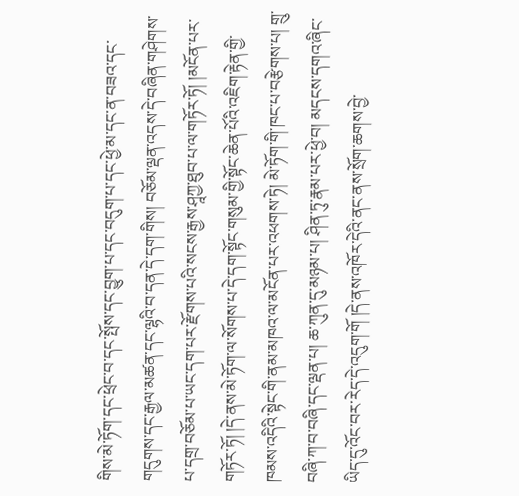གིས་མེ་ཏོག་དང་ཕྲེང་བ་དང་སྤོས་དང་བྱུག་པ་དང་བདུག་པ་དང་ཕྱེ་མ་དང་ན་བཟའ་དང་གདུགས་དང་རྒྱལ་མཚན་དང་ལྷའི་བ་དན་དེ་དག་གིས། བཅོམ་ལྡན་འདས་དེ་བཞིན་གཤེགས་པ་དགྲ་བཅོམ་པ་ཡང་དག་པར་རྫོགས་པའི་སངས་རྒྱས་ཤཱཀྱ་ཐུབ་པ་ལ་གཏོར་ཏོ། །མངོན་པར་གཏོར་ཏོ། །དེ་ནས་མེ་ཏོག་ལ་སོགས་པ་དེ་དག་སྟོང་གསུམ་གྱི་སྟོང་ཆེན་པོའི་འཇིག་རྟེན་གྱི་ཁམས་འདིའི་སྟེང་གི་ནམ་མཁའ་ལ་མངོན་པར་འཕགས་ཏེ། མེ་ཏོག་གི་ཁང་པ་བརྩེགས་པ། གྲུ་བཞི་ཀ་བ་བཞི་དང་ལྡན་པ། ཆ་ཀུན་དུ་མཉམ་པ། ཤིན་ཏུ་རྣམ་པར་ཕྱེ་བ། མདངས་དགའ་ཞིང་ཡིད་དུ་འོང་བར་རེད་དེ་འདུག་གོ །དེ་ནས་འཁོར་དེའི་ནང་ནས་སྲོག་ཆགས་བྱེ་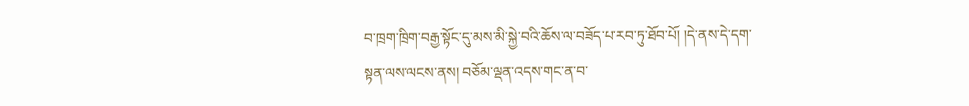བ་ཁྲག་ཁྲིག་བརྒྱ་སྟོང་དུ་མས་མི་སྐྱེ་བའི་ཆོས་ལ་བཟོད་པ་རབ་ཏུ་ཐོབ་པོ། །དེ་ནས་དེ་དག་སྟན་ལས་ལངས་ནས། བཅོམ་ལྡན་འདས་གང་ན་བ་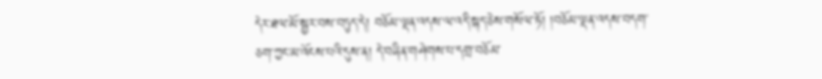དེར་ཐལ་མོ་སྦྱར་བས་བཏུད་དེ། བཅོམ་ལྡན་འདས་ལ་འདི་སྐད་ཅེས་གསོལ་ཏོ། །བཅོམ་ལྡན་འདས་བདག་ཅག་ཀྱང་མ་འོངས་པའི་དུས་ན། དེ་བཞིན་གཤེགས་པ་དགྲ་བཅོམ་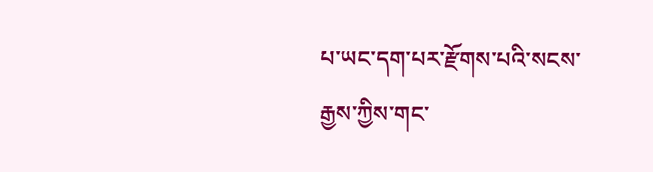པ་ཡང་དག་པར་རྫོགས་པའི་སངས་རྒྱས་ཀྱིས་གང་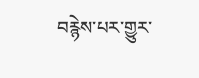བརྙེས་པར་གྱུར་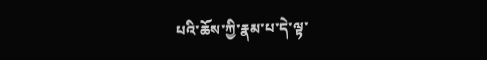པའི་ཆོས་ཀྱི་རྣམ་པ་དེ་ལྟ་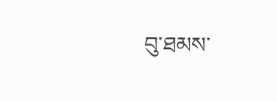བུ་ཐམས་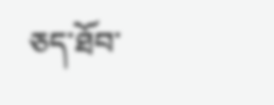ཅད་ཐོབ་